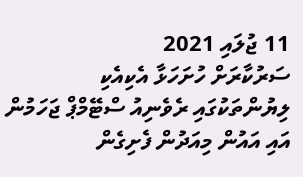11 ޖުލައި 2021
ސަރުކާރަށް ހުށަހަޅާ އެކިއެކި ލިޔުންތަކުގައި ރެވެނިއު ސްޓޭމްޕް ޖަހަމުން އައި އައުން މިއަދުން ފެށިގެން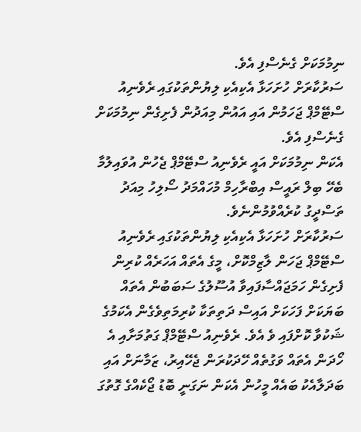ނިމުމަކަށް ގެނެސްފި އެވެ.
ސަރުކާރަށް ހުށަހަޅާ އެކިއެކި ލިޔުންތަކުގައި ރެވެނިއު ސްޓޭމްޕް ޖަހަމުން އައި އައުން މިއަދުން ފެށިގެން ނިމުމަކަށް ގެނެސްފި އެވެ.
އެކަން ނިމުމަކަށް އައީ ރެވެނިއު ސްޓޭމްޕް ޖެހުން އުވައިލުމާ ބެހޭ ބިލް ރައީސް އިބްރާހިމް މުހައްމަދު ސޯލިހު މިއަދު ތަސްދީގު ކުރެއްވުމުންނެވެ.
ސަރުކާރަށް ހުށަހަޅާ އެކިއެކި ލިޔުންތަކުގައި ރެވެނިއު ސްޓޭމްޕް ޖަހަން ލާޒިމްކޮށް، މީގެ އެތައް އަހަރެއް ކުރިން ފެށިގެން ހަމަޖައްސާފައިވާ އުސޫލުގެ ސަބަބުން އެތައް ބަޔަކަށް ފަހަކަށް އައިސް ދަތިތަކާ ކުރިމަތިވެގެން އެކަމުގެ ޝަކުވާ ކޮށްފައި ވެ އެވެ. ރެވެނިއު ސްޓޭމްޕް ގަތުމަށާއި އެ ހޯދަން އެތައް ވަގުތެއް ހޭދަކުރަން ޖެހޭއިރު، ޒަމާނަށް އައި ބަދަލާއެކު ބައެއް މީހުން އެކަން ނަގަނީ ބޮޑު ޖޯކެއްގެ ގޮތުގަ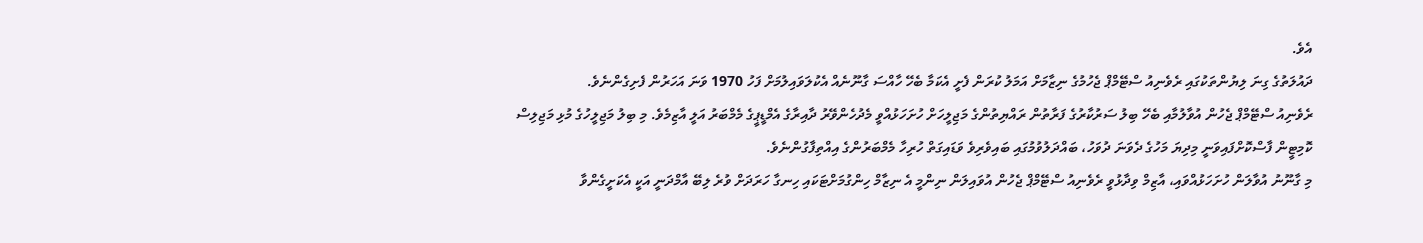އެވެ.
ދައުލަތުގެ ގިނަ ލިޔުންތަކުގައި ރެވެނިއު ސްޓޭމްޕް ޖެހުމުގެ ނިޒާމަށް އަމަލު ކުރަން ފެށީ އެކަމާ ބެހޭ ހާއްސަ ގާނޫނެއް އެކުލަވައިލުމަށް ފަހު 1970 ވަނަ އަހަރުން ފެށިގެންނެވެ.
ރެވެނިއު ސްޓޭމްޕް ޖެހުން އުވާލުމާއި ބެހޭ ބިލު ސަރުކާރުގެ ފަރާތުން ރައްޔިތުންގެ މަޖިލީހަށް ހުށަހަޅުއްވީ މެދުހެންވޭރު ދާއިރާގެ އެމްޑީޕީގެ މެމްބަރު އަލީ އާޒިމެވެ. މި ބިލު މަޖިލީހުގެ މުޅި މަޖިލިސް ކޮމިޓީން ފާސްކޮށްފައިވަނީ މިދިޔަ މަހުގެ ދެވަނަ ދުވަހު، ބައްދަލުވުމުގައި ބައިވެރިވެ ވަޑައިގަތް ހުރިހާ މެމްބަރުންގެ އިއްތިފާގުންނެވެ.
މި ގާނޫނު އުވާލަން ހުށަހަޅުއްވައި، އާޒިމް ވިދާޅުވީ ރެވެނިއު ސްޓޭމްޕް ޖެހުން އުވައިލަން ނިންމީ އެ ނިޒާމް ހިންގުމަށްޓަކައި ހިނގާ ހަރަދަށް ވުރެ ލިބޭ އާމްދަނީ އަކީ އެކަށީގެންވާ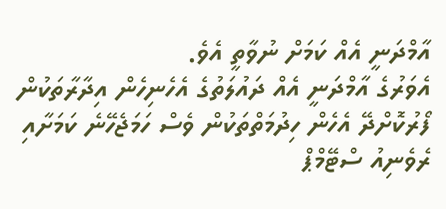އާމްދަނީ އެއް ކަމަށް ނުވާތީ އެވެ.
އެވަރުގެ އާމްދަނީ އެއް ދައުލަތުގެ އެހެނިހެން އިދާރާތަކުން ފޯރުކޮށްދޭ އެހެން ހިދުމަތްތަކުން ވެސް ހަމަޖެހޭނެ ކަމަށާއި ރެވެނިއު ސްޓޭމްޕް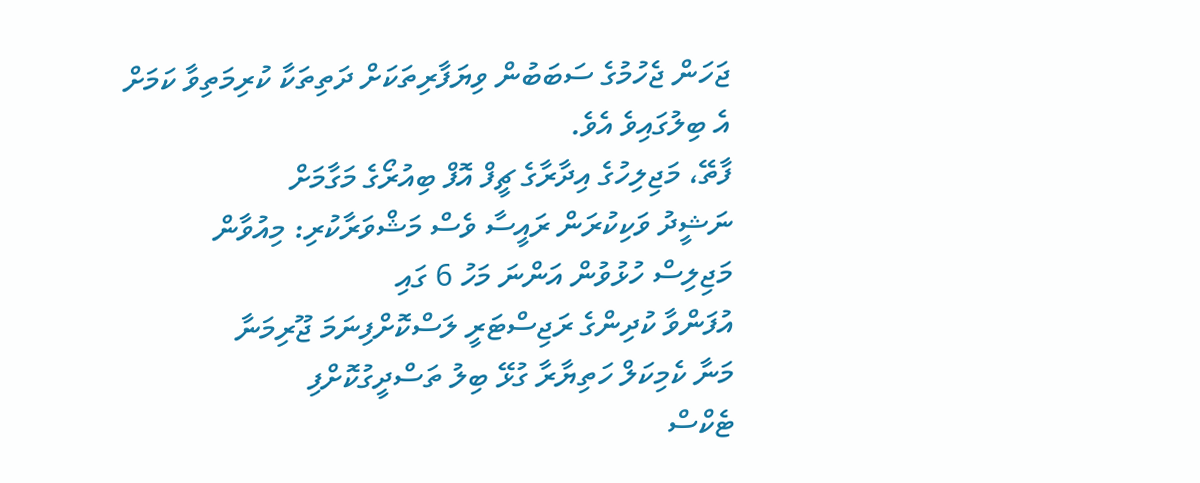ޖަހަން ޖެހުމުގެ ސަބަބުން ވިޔަފާރިތަކަށް ދަތިތަކާ ކުރިމަތިވާ ކަމަށް އެ ބިލުގައިވެ އެވެ.
ފާތޭ، މަޖިލިހުގެ އިދާރާގެ ޗީފް އޮފް ބިއުރޯގެ މަގާމަށް
ނަޝީދު ވަކިކުރަން ރައީސާ ވެސް މަޝްވަރާކުރި: މިއުވާން
މަޖިލިސް ހުޅުވުން އަންނަ މަހު 6 ގައި
އުފަންވާ ކުދިންގެ ރަޖިސްޓަރީ ލަސްކޮށްފިނަމަ ޖޫރިމަނާ
މަނާ ކެމިކަލް ހަތިޔާރާ ގުޅޭ ބިލު ތަސްދީގުކޮށްފި
ޓެކްސް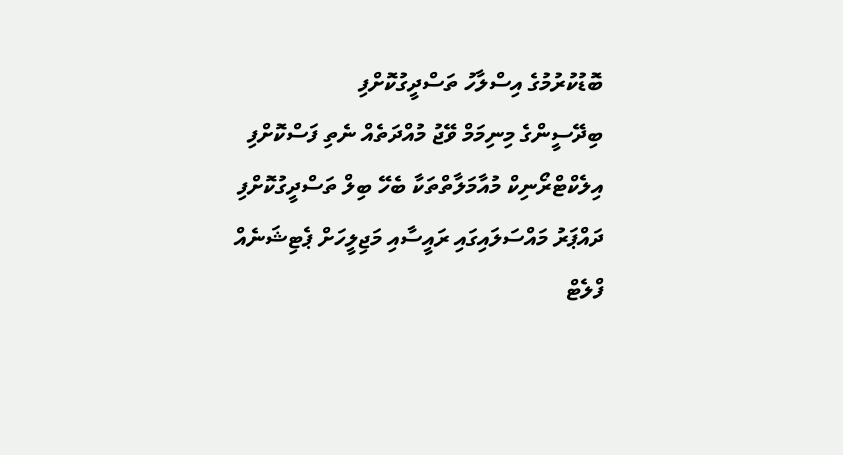ބޮޑުކުރުމުގެ އިސްލާހު ތަސްދީގުކޮށްފި
ބިދޭސީންގެ މިނިމަމް ވޭޖު މުއްދަތެއް ނެތި ފަސްކޮށްފި
އިލެކްޓްރޯނިކް މުއާމަލާތްތަކާ ބެހޭ ބިލް ތަސްދީގުކޮށްފި
ދައްޕަރު މައްސަލައިގައި ރައީސާއި މަޖިލީހަށް ޕެޓިޝަނެއް
ފްލެޓް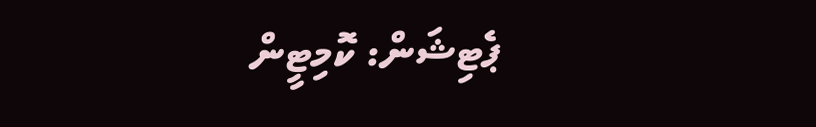ޕެޓިޝަން: ކޮމިޓީން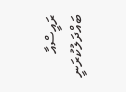ރައީސްއާ ބައްދަލުކުރަނީ